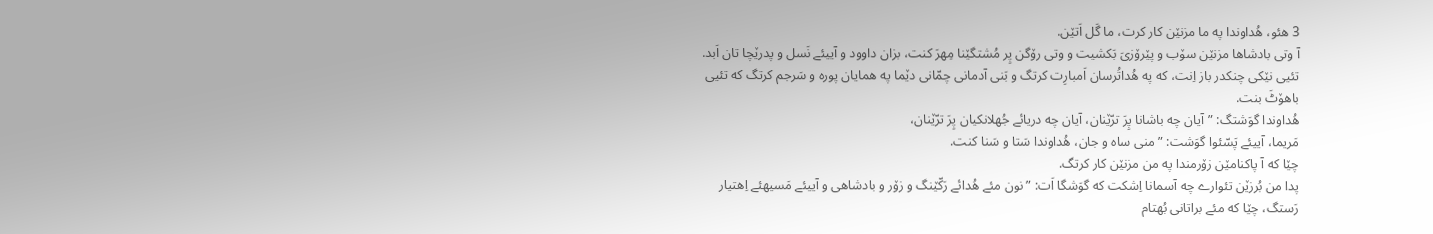3 هئو، هُداوندا په ما مزنێن کار کرت، ما گَل اَتێن.
آ وتی بادشاها مزنێن سۆب و پێرۆزیَ بَکشیت و وتی رۆگن پِر مُشتگێنا مِهرَ کنت، بزان داوود و آییئے نَسل و پدرێچا تان اَبد.
تئیی نێکی چنکدر باز اِنت، که په هُداتُرسان اَمبارِت کرتگ و بَنی آدمانی چمّانی دێما په همایان پوره و سَرجم کرتگ که تئیی باهۆٹَ بنت.
هُداوندا گوَشتگ: ”آیان چه باشانا پِرَ ترّێنان، آیان چه دریائے جُهلانکیان پِرَ ترّێنان،
مَریما، آییئے پَسّئوا گوَشت: ”منی ساه و جان، هُداوندا سَتا و سَنا کنت.
چێا که آ پاکنامێن زۆرمندا په من مزنێن کار کرتگ.
پدا من بُرزێن تئوارے چه آسمانا اِشکت که گوَشگا اَت: ”نون مئے هُدائے رَکّێنگ و زۆر و بادشاهی و آییئے مَسیهئے اِهتیار رَستگ، چێا که مئے براتانی بُهتام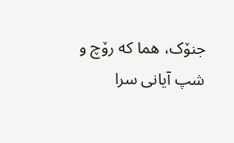جنۆک، هما که رۆچ و شپ آیانی سرا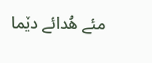مئے هُدائے دێما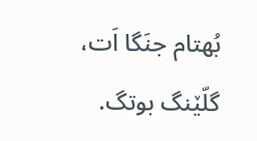بُهتام جنَگا اَت، گلّێنگ بوتگ.